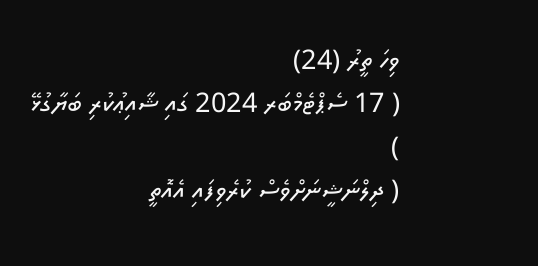ވިހަ ތީރު (24)
( 17 ސެޕްޓެމްބަރ 2024 ގައި ޝާއިޢުކުރި ބަޔާގުޅޭ )
( ދިލްނަޝީނަށްވެސް ކުރެވިފައި އެއޮތީ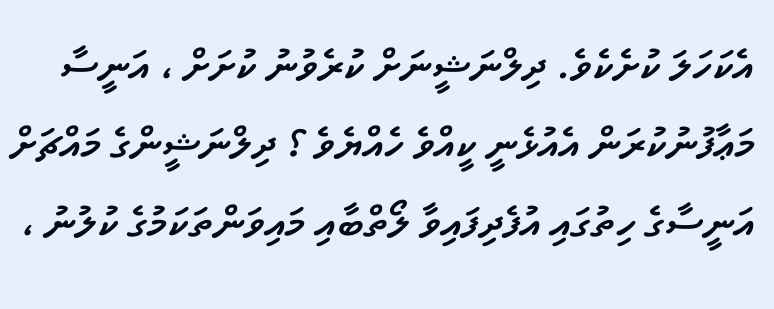އެކަހަލަ ކުށެކެވެ. ދިލްނަޝީނަށް ކުރެވުނު ކުށަށް ، އަނީސާ މަޢާފުނުކުރަން އެއުޅެނީ ކީއްވެ ހެއްޔެވެ ؟ ދިލްނަޝީންގެ މައްޗަށް އަނީސާގެ ހިތުގައި އުފެދިފައިވާ ލޯތްބާއި މައިވަންތަކަމުގެ ކުލުނު ،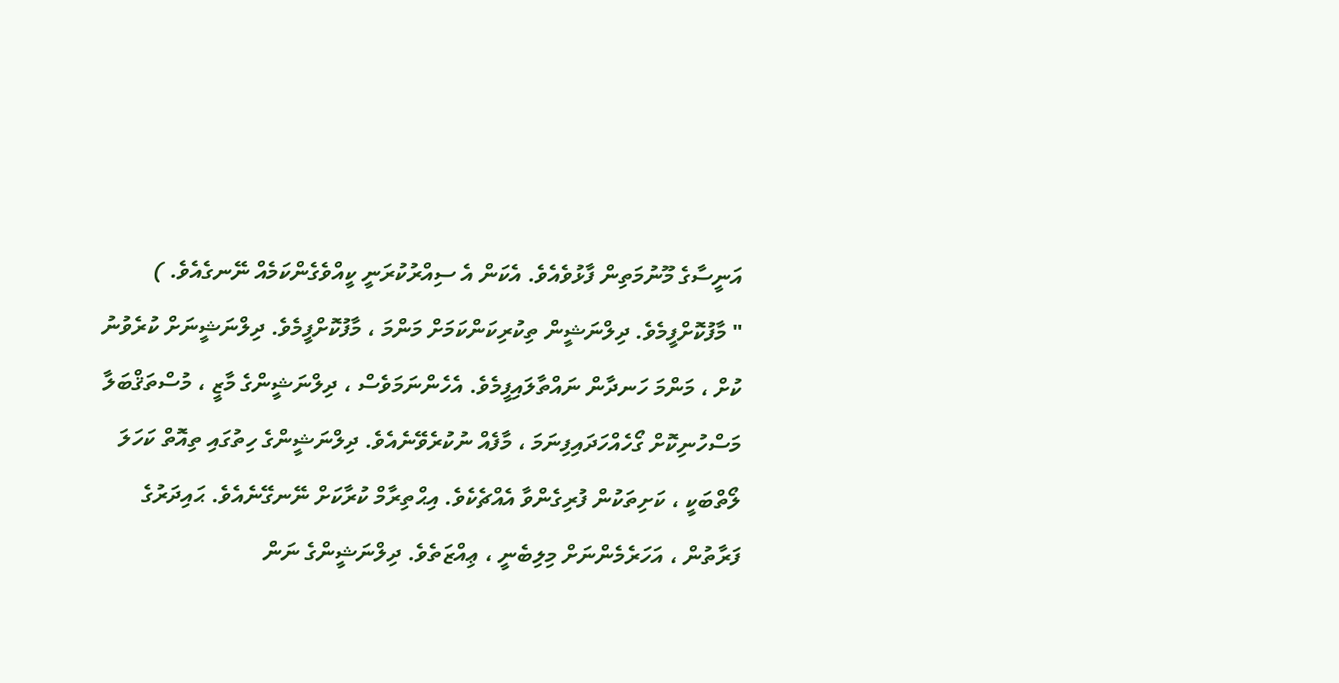އަނީސާގެ މޫނުމަތިން ފާޅުވެއެވެ. އެކަން އެ ސިއްރުކުރަނީ ކީއްވެގެންކަމެއް ނޭނގެއެވެ. )
" މާފުކޮށްފީމެވެ. ދިލްނަޝީން ތިކުރިކަންކަމަށް މަންމަ ، މާފުކޮށްފީމެވެ. ދިލްނަޝީނަށް ކުރެވުނު ކުށް ، މަންމަ ހަނދާން ނައްތާލައިފީމެވެ. އެހެންނަމަވެސް ، ދިލްނަޝީންގެ މާޒީ ، މުސްތަޤްބަލާ މަސްހުނިކޮށް ގޯހެއްހަދައިފިނަމަ ، މާފެއް ނުކުރެވޭނެއެވެ. ދިލްނަޝީންގެ ހިތުގައި ތިއޮތް ކަހަލަ ލޯތްބަކީ ، ކަށިތަކުން ފުރިގެންވާ އެއްޗެކެވެ. އިޙްތިރާމް ކުރާކަށް ނޭނގޭނެއެވެ. ޙައިދަރުގެ ފަރާތުން ، އަހަރެމެންނަށް މިލިބެނީ ، ޢިއްޒަތެވެ. ދިލްނަޝީންގެ ނަން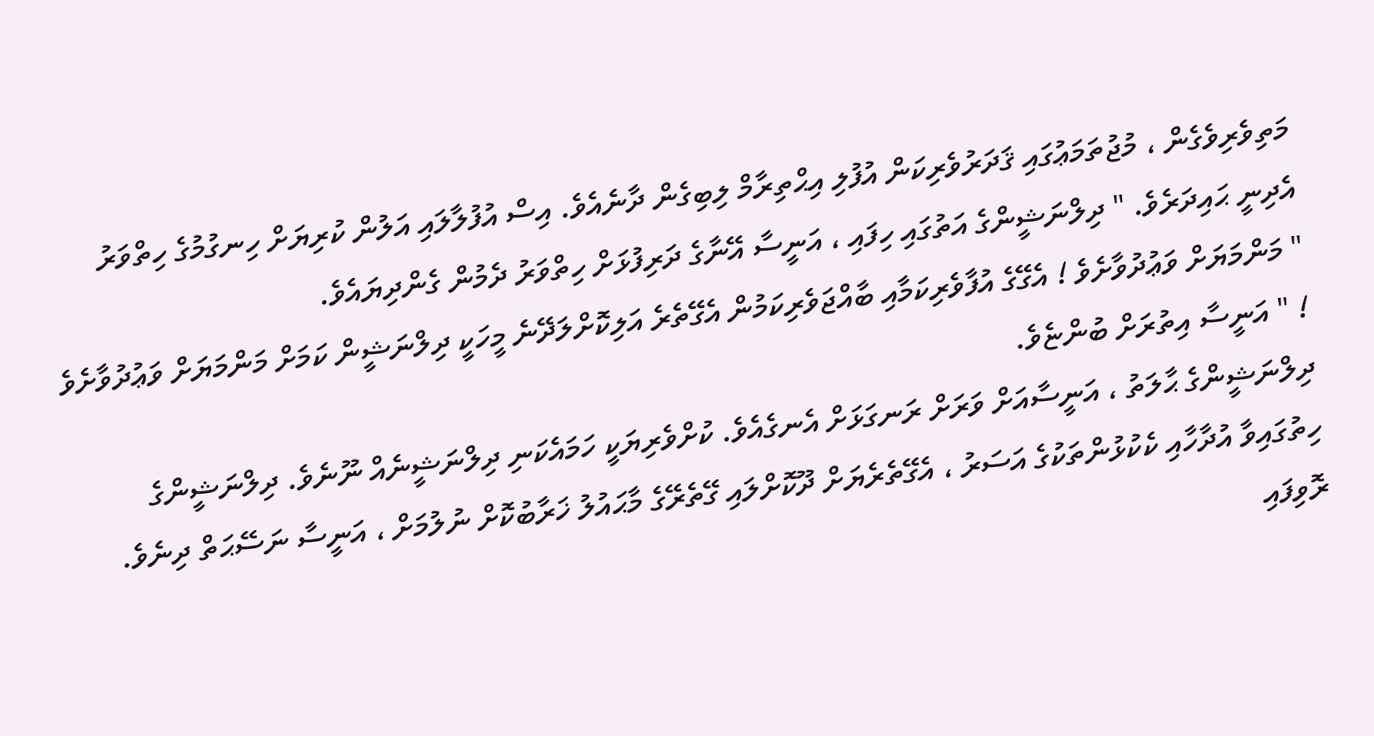މަތިވެރިވެގެން ، މުޖުތަމަޢުގައި ޤަދަރުވެރިކަން އުފުލި އިޙްތިރާމް ލިބިގެން ދާނެއެވެ. އިސް އުފުލާލައި އަލުން ކުރިޔަށް ހިނގުމުގެ ހިތްވަރު އެދިނީ ޙައިދަރެވެ. " ދިލްނަޝީންގެ އަތުގައި ހިފައި ، އަނީސާ އޭނާގެ ދަރިފުޅަށް ހިތްވަރު ދެމުން ގެންދިޔައެވެ.
" މަންމަޔަށް ވަޢުދުވާށެވެ ! އެގޭގެ އުފާވެރިކަމާއި ބާއްޖަވެރިކަމުން އެގޭތެރެ އަލިކޮށްލަދޭނެ މީހަކީ ދިލްނަޝީން ކަމަށް މަންމަޔަށް ވަޢުދުވާށެވެ ! " އަނީސާ އިތުރަށް ބުންޏެވެ.
ދިލްނަޝީންގެ ޙާލަތު ، އަނީސާއަށް ވަރަށް ރަނގަޅަށް އެނގެއެވެ. ކުށްވެރިޔަކީ ހަމައެކަނި ދިލްނަޝީނެއް ނޫނެވެ. ދިލްނަޝީންގެ ހިތުގައިވާ އުދާހާއި ކެކުޅުންތަކުގެ އަސަރު ، އެގޭތެރެޔަށް ދޫކޮށްލައި ގޭތެރޭގެ މާޙައުލު ޚަރާބުކޮށް ނުލުމަށް ، އަނީސާ ނަސޭޙަތް ދިނެވެ. ރޮވިފައި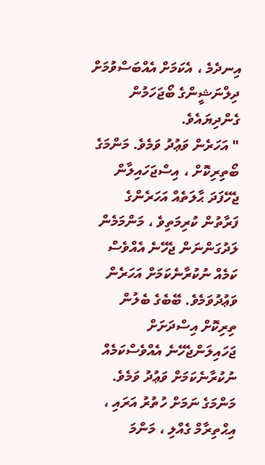އިނދެމެ ، އެކަމަށް އެއްބަސްވުމަށް ދިލްނަޝީންގެ ބޯޖަހަމުން ގެންދިޔައެވެ.
" އަހަރެން ވަޢުދު ވަމެވެ. މަންމަގެ ބޯތިރިކޮށް ، އިސްޖަހައިލާން ޖެހޭފަދަ ޙާލަތެއް އަހަރެންގެ ފަރާތުން ކުރިމަތިވެ ، މަންމަމެން ލަދުގަންނަން ޖެހޭނެ އެއްވެސް ކަމެއް ނުކުރާނެކަމަށް އަހަރެން ވަޢުދުވަމެވެ. ބޭބެގެ ބެލުން ތިރިކޮށް އިސްދަށަށް ޖަހައިލަންޖެހޭނެ އެއްވެސްކަމެއް ނުކުރާނެކަމަށް ވަޢުދު ވަމެވެ. މަންމަގެ ނަމަށް ހުތުރު އަރައި ، އިޙްތިރާމް ގެއްލި ، މަންމަ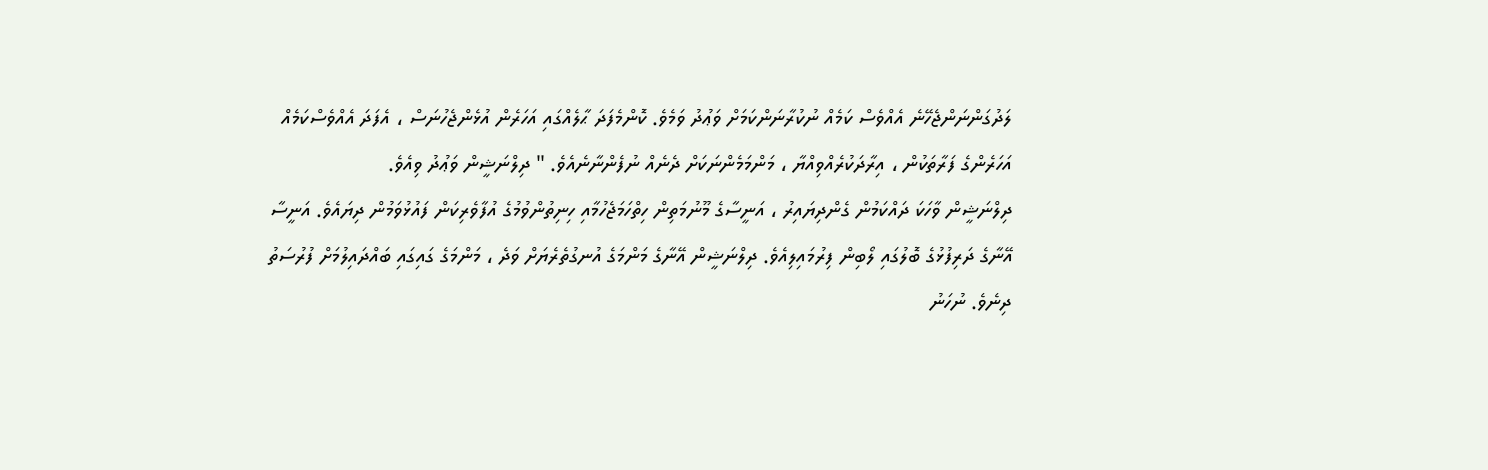ލަދުގަންނަންޖެހޭނެ އެއްވެސް ކަމެއް ނުކުރާނަންކަމަށް ވަޢުދު ވަމެވެ. ކޮންމެފަދަ ޙާލެއްގައި އަހަރެން އުޅެންޖެހުނަސް ، އެފަދަ އެއްވެސްކަމެއް އަހަރެންގެ ފަރާތަކުން ، އިރާދަކުރެއްވިއްޔާ ، މަންމަމެންނަކަށް ދެނެއް ނުފެންނާނެއެވެ. " ދިލްނަޝީން ވަޢުދު ވިއެވެ.
ދިލްނަޝީން ވާހަކަ ދައްކަމުން ގެންދިޔައިރު ، އަނީސާގެ މޫނުމަތިން ހިތްހަމަޖެހުމާއި ހިނިތުންވުމުގެ އުފާވެރިކަން ފައުޅުވަމުން ދިޔައެވެ. އަނީސާ އޭނާގެ ދަރިފުޅުގެ ބޮލުގައި ލޯބިން ފިރުމައިލިއެވެ. ދިލްނަޝީން އޭނާގެ މަންމަގެ އުނގުތެރެޔަށް ވަދެ ، މަންމަގެ ގައިގައި ބައްދައިލުމަށް ފުރުސަތު ދިނެވެ. ނުހަނު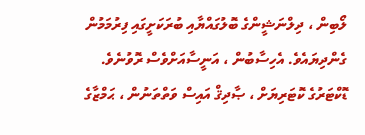ލޯބިން ، ދިލްނަޝީންގެ ބޮލުގައްޔާއި ބުރަކަށީގައި ފިރުމަމުން ގެންދިޔައެވެ. އެހިސާބުން ، އަނީސާއަށްވެސް ރޮވުނެވެ.
ޑޮކްޓަރުގެ ކޮޓަރިޔަށް ، ޞާދިޤް އައިސް ވަތްތަނުން ، ޙަމްޒާގެ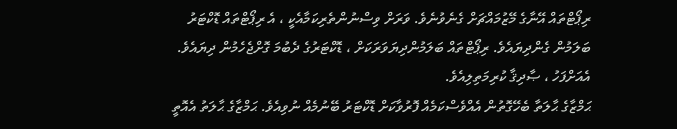ރިޕޯޓްތައް އޭނާގެ މޭޒުމައްޗަށް ގެނެވުނެވެ. ވަރަށް ވިސްނުންތެރިކަމާއެކީ ، އެ ރިޕޯޓްތައް ޑޮކްޓަރު ބަލަމުން ގެންދިޔައެވެ. ރިޕޯޓްތައް ބަލަމުންދިޔަވަރަކަށް ، ޑޮކްޓަރުގެ ދެބުމަ ގޮށްޖެހެމުން ދިޔައެވެ. އެއަށްފަހު ، ޞާދިޤާ ކުރިމަތިލިއެވެ.
ޙަމްޒާގެ ޙާލަތާ ބެހޭގޮތުން އެއްވެސްކަމެއް ފޮރުވާކަށް ޑޮކްޓަރު ބޭނުމެއް ނުވިއެވެ. ޙަމްޒާގެ ޙާލަތު އެއޮތީ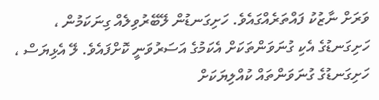ވަރަށް ނާޒުކު ފައްތަރެއްގައެވެ. ހަށިގަނޑުން ލޭބޭރުވިލެއް ގިނަކަމުން ، ހަށިގަނޑުގެ އެކި ގުނަވަންތަކަށް އެކަމުގެ އަސަރުވަނީ ކޮށްފައެވެ. ލޭ އެޅިޔަސް ، ހަށިގަނޑުގެ ގުނަވަންތައް ކުއްލިޔަކަށް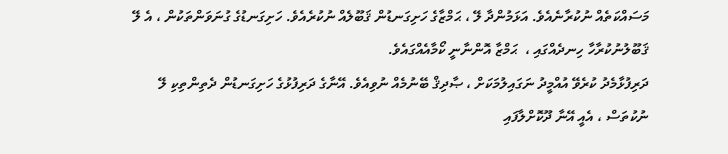މަސައްކަތެއް ނުކުރާނެއެވެ. އަޅަމުންދާ ލޭ ، ޙަމްޒާގެ ހަށިގަނޑުން ޤަބޫލެއް ނުކުރެއެވެ. ހަށިގަނޑުގެ ގުނަވަންތަކުން ، އެ ލޭ ޤަބޫލުނުކުރާހާ ހިނދެއްގައި ،  ޙަމްޒާ އޮންނާނީ ކޯމާއެއްގައެވެ.
ދަރިފުޅާމެދު ކުރެވޭ އުއްމީދު ނަގައިލުމަކަށް ، ޞާދިޤް ބޭނުމެއް ނުވިއެވެ. އޭނާގެ ދަރިފުޅުގެ ހަށިގަނޑުން ދެތިންތިކި ލޭ ނުކުތަސް ، އެއީ އޭނާ ދޫކޮށްލާފައި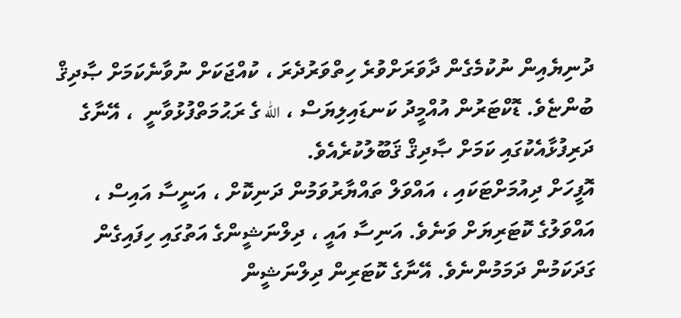ދުނިޔެއިން ނުކުމެގެން ދާވަރަށްވުރެ ހިތްވަރުދެރަ ، ކުއްޖަކަށް ނުވާނެކަމަށް ޞާދިޤް ބުންޏެވެ. ޑޮކްޓަރުން އުއްމީދު ކަނޑައިލިޔަސް ، الله ގެ ރަޙުމަތްފުޅުވާނީ  ، އޭނާގެ ދަރިފުޅާއެކުގައި ކަމަށް ޞާދިޤް ޤަބޫލުކުރެއެވެ.
އޮފީހަށް ދިއުމަށްޓަކައި ، އައްވަލް ތައްޔާރުވަމުން ދަނިކޮށް ، އަނީސާ އައިސް ، އައްވަލުގެ ކޮޓަރިޔަށް ވަނެވެ. އަނިސާ އައީ ، ދިލްނަޝީންގެ އަތުގައި ހިފައިގެން ގަދަކަމުން ދަމަމުންނެވެ. އޭނާގެ ކޮޓަރިން ދިލްނަޝީން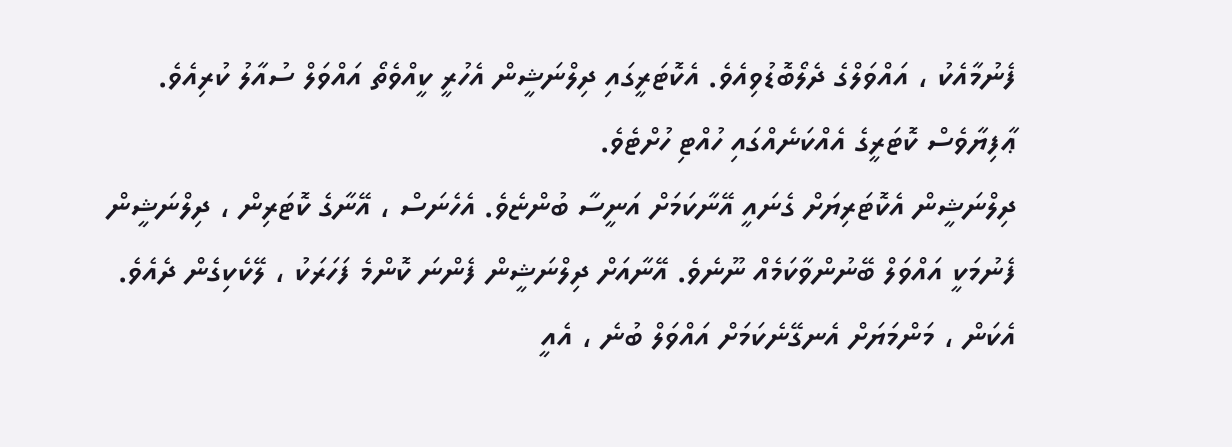ފެނުމާއެކު ، އައްވަލްގެ ދެލޯބޮޑުވިއެވެ. އެކޮޓަރީގައި ދިލްނަޝީން އެހުރީ ކީއްވެތޯ އައްވަލް ސުއާލު ކުރިއެވެ. ޢާފިޔާވެސް ކޮޓަރީގެ އެއްކަނެއްގައި ހުއްޓި ހުށްޓެވެ.
ދިލްނަޝީން އެކޮޓަރިޔަށް ގެނައީ އޭނާކަމަށް އަނީސާ ބުންޏެވެ. އެހެނަސް ، އޭނާގެ ކޮޓަރިން ، ދިލްނަޝީން ފެނުމަކީ އައްވަލް ބޭނުންވާކަމެއް ނޫނެވެ. އޭނާއަށް ދިލްނަޝީން ފެންނަ ކޮންމެ ފަހަރަކު ، ލޭކެކިގެން ދެއެވެ. އެކަން ، މަންމަޔަށް އެނގޭނެކަމަށް އައްވަލް ބުނެ ، އެއީ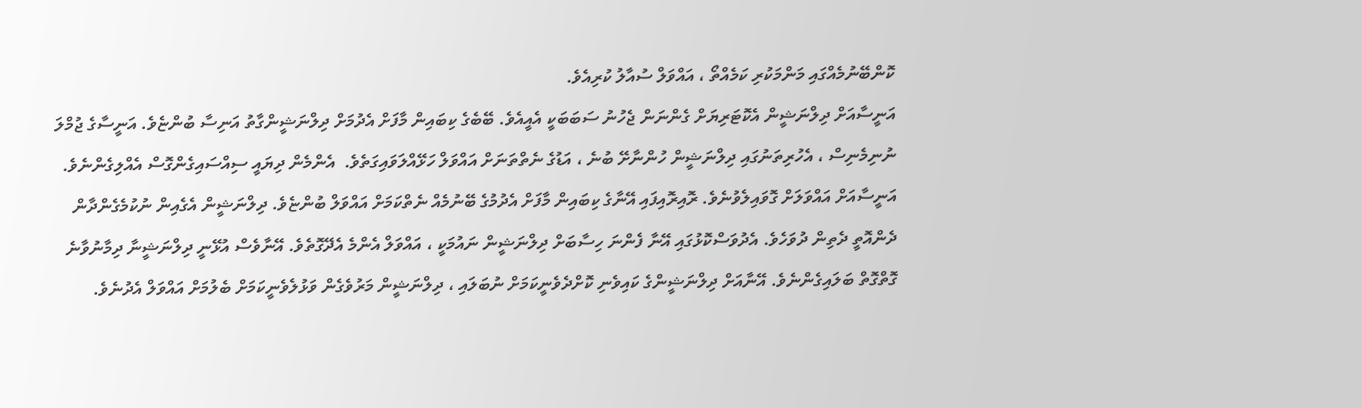ކޮންބޭނުމެއްގައި މަންމަކުރި ކަމެއްތޯ ، އައްވަލް ސުއާލު ކުރިއެވެ.
އަނީސާއަށް ދިލްނަޝީން އެކޮޓަރިޔަށް ގެންނަން ޖެހުނު ސަބަބަކީ އެއީއެވެ. ބޭބެގެ ކިބައިން މާފަށް އެދުމަށް ދިލްނަޝީންގާތު އަނިސާ ބުންޏެވެ. އަނީސާގެ ޖުމްލަ ނުނިމެނިސް ، އެހުރިތަނުގައި ދިލްނަޝީން ހުންނާށޭ ބުނެ ، އަޑުގެ ނެތްތަނަށް އައްވަލް ހަޅޭއްލަވައިގަތެވެ.  އެންމެން ދިޔައީ ސިއްސައިގެންގޮސް އެއްލިގެންނެވެ. އަނީސާއަށް އައްވަލަށް ގޮވައިލެވުނެވެ. ރޮއިރޮއިފައި އޭނާގެ ކިބައިން މާފަށް އެދުމުގެ ބޭނުމެއް ނެތްކަމަށް އައްވަލް ބުންޏެވެ. ދިލްނަޝީން އެގެއިން ނުކުމެގެންދާން ދެންއޮތީ ދެތިން ދުވަހެވެ. އެދުވަސްކޮޅުގައި އޭނާ ފެންނަ ހިސާބަށް ދިލްނަޝީން ނައުމަކީ ، އައްވަލް އެންމެ އެދޭގޮތެވެ. އޭނާވެސް އުޅޭނީ ދިލްނަޝީނާ ދިމާނުވާނެ ގޮތްގޮތް ބަލައިގެންނެވެ. އޭނާއަށް ދިލްނަޝީންގެ ކައިވެނި ކޮށްދެވެނީކަމަށް ނުބަލައި ، ދިލްނަޝީން މަރުވެގެން ވަޅުލެވެނީކަމަށް ބެލުމަށް އައްވަލް އެދުނެވެ.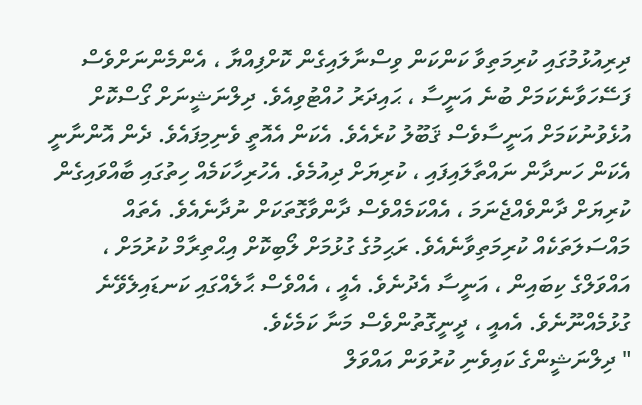ދިރިއުޅުމުގައި ކުރިމަތިވާ ކަންކަން ވިސްނާލައިގެން ކޮށްފިއްޔާ ، އެންމެންނަށްވެސް ފަސޭހަވާނެކަމަށް ބުނެ އަނީސާ ، ޙައިދަރު ހުއްޓުވިއެވެ. ދިލްނަޝީނަށް ގޯސްކޮށް އުޅެވުނުކަމަށް އަނީސާވެސް ޤަބޫލު ކުރެއެވެ. އެކަން އެއޮތީ ވެނިމިފައެވެ. ދެން އޮންނާނީ އެކަން ހަނދާން ނައްތާލައިފައި ، ކުރިޔަށް ދިއުމެވެ. އެހުރިހާކަމެއް ހިތުގައި ބާއްވައިގެން ކުރިޔަށް ދާންވެއްޖެނަމަ ، އެއްކަމެއްވެސް ދާންވާގޮތަކަށް ނުދާނެއެވެ. އެތައް މައްސަލަތަކެއް ކުރިމަތިވާނެއެވެ. ރަޙިމުގެ ގުޅުމަށް ލޯބިކޮށް އިޙްތިރާމް ކުރުމަށް ، އައްވަލްގެ ކިބައިން ، އަނީސާ އެދުނެވެ. އެއީ ، އެއްވެސް ޙާލެއްގައި ކަނޑައިލެވޭނެ ގުޅުމެއްނޫނެވެ. އެއއީ ، ދީނީގޮތުންވެސް މަނާ ކަމެކެވެ.
" ދިލްނަޝީންގެ ކައިވެނި ކުރުވަން އައްވަލް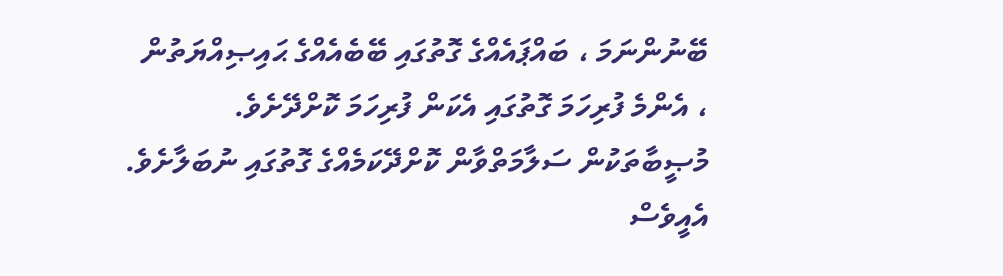ބޭނުންނަމަ ، ބައްޕައެއްގެ ގޮތުގައި ބޭބެއެއްގެ ޙައިޞިއްޔަތުން ، އެންމެ ފުރިހަމަ ގޮތުގައި އެކަން ފުރިހަމަ ކޮށްދޭށެވެ. މުޞީބާތަކުން ސަލާމަތްވާން ކޮށްދޭކަމެއްގެ ގޮތުގައި ނުބަލާށެވެ. އެއީވެސް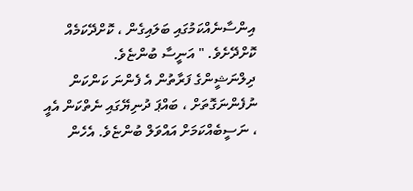އިންސާނެއްކަމުގައި ބަލައިގެން ، ކޮށްދޭކަމެއް ކޮށްދޭށެވެ. " އަނީސާ ބުންޏެވެ.
ދިލްނަޝީންގެ ފަރާތުން އެ ފެންނަ ކަންކަން ނުފެންނަގޮތަށް ، ބައްޕަ ދުނިޔޭގައި ނެތްކަން އެއީ ، ނަސީބެއްކަމަށް އައްވަލް ބުންޏެވެ. އެހެން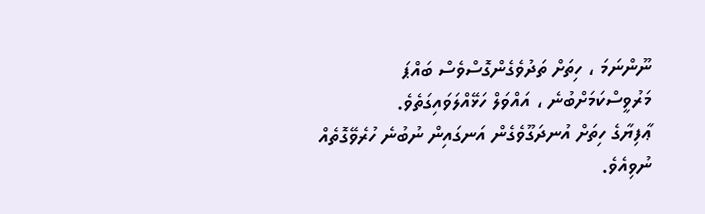ނޫންނަމަ ، ހިތަށް ތަދުވެގެންގޮސްވެސް ބައްޕަ މަރުވީސްކަމަށްބުނެ ، އައްވަލް ހަޅޭއްލަވައިގަތެވެ.
ޢާފިޔާގެ ހިތަށް އުނދަގޫވެގެން އަނގައިން ނުބުނެ ހުރެވޭގޮތެއް ނުވިއެވެ.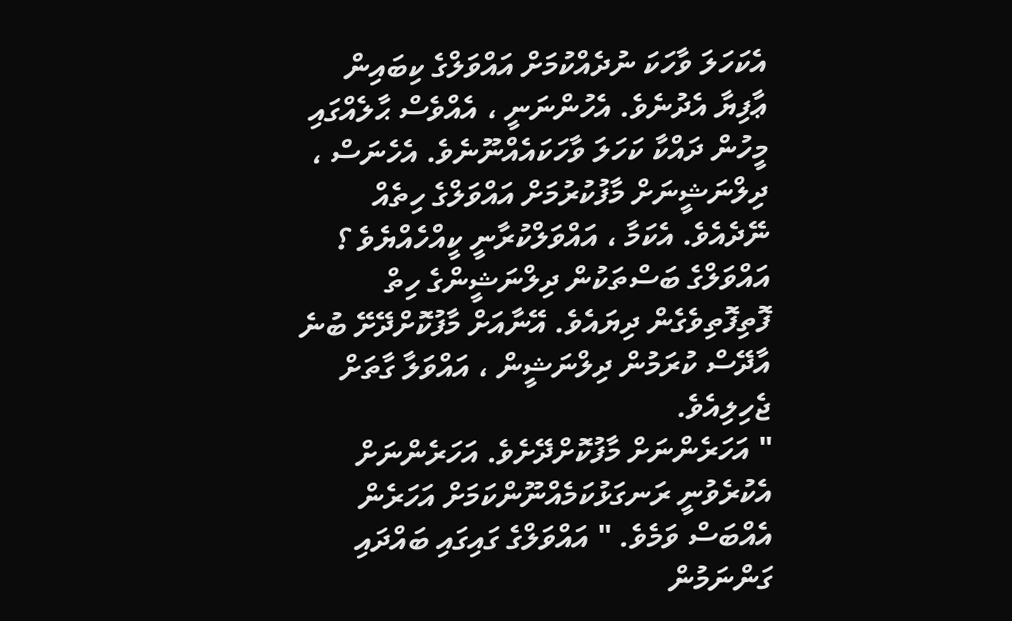އެކަހަލަ ވާހަކަ ނުދެއްކުމަށް އައްވަލްގެ ކިބައިން ޢާފިޔާ އެދުނެވެ. އެހުންނަނީ ، އެއްވެސް ޙާލެއްގައި މީހުން ދައްކާ ކަހަލަ ވާހަކައެއްނޫނެވެ. އެހެނަސް ، ދިލްނަޝީނަށް މާފުކުރުމަށް އައްވަލްގެ ހިތެއް ނޭދެއެވެ. އެކަމާ ، އައްވަލްކުރާނީ ކީއްހެއްޔެވެ ؟ އައްވަލްގެ ބަސްތަކުން ދިލްނަޝީންގެ ހިތް ފޮތިފޮތިވެގެން ދިޔައެވެ. އޭނާއަށް މާފުކޮށްދޭށޭ ބުނެ އާދޭސް ކުރަމުން ދިލްނަޝީން ، އައްވަލާ ގާތަށް ޖެހިލިއެވެ.
" އަހަރެންނަށް މާފުކޮށްދޭށެވެ. އަހަރެންނަށް އެކުރެވުނީ ރަނގަޅުކަމެއްނޫންކަމަށް އަހަރެން އެއްބަސް ވަމެވެ. " އައްވަލްގެ ގައިގައި ބައްދައި ގަންނަމުން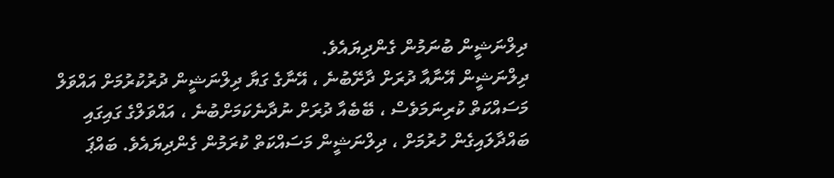ދިލްނަޝީން ބުނަމުން ގެންދިޔައެވެ.
ދިލްނަޝީން އޭނާއާ ދުރަށް ދާށޭބުނެ ، އޭނާގެ ގަޔާ ދިލްނަޝީން ދުރުކުރުމަށް އައްވަލް މަސައްކަތް ކުރިނަމަވެސް ، ބޭބެއާ ދުރަށް ނުދާނެކަމަށްބުނެ ، އައްވަލްގެ ގައިގައި ބައްދާލައިގެން ހުރުމަށް ، ދިލްނަޝީން މަސައްކަތް ކުރަމުން ގެންދިޔައެވެ. ބައްޕަ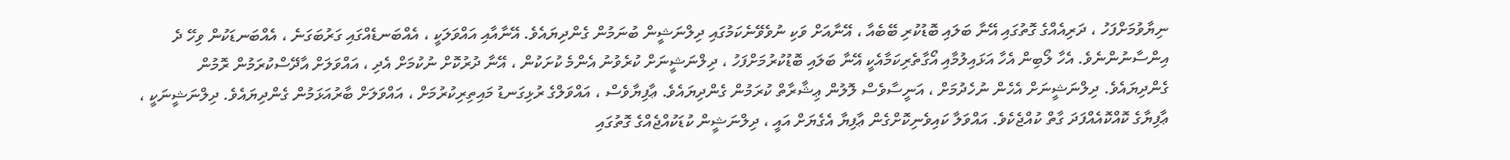ނިޔާވުމަށްފަހު ، ދަރިއެއްގެ ގޮތުގައި އޭނާ ބަލައި ބޮޑުކުރި ބޭބެއާ ، އޭނާއަށް ވަކި ނުވެވޭނެކަމުގައި ދިލްނަޝީން ބުނަމުން ގެންދިޔައެވެ. އޭނާއާއި އައްވަލަކީ ، އެއްބަނޑެއްގައި ގަރުބަގަނެ ، އެއްބަނޑަކުން ވިހޭ ދެ އިންސާނުންނެވެ. އެހާ ލޯބިން އެހާ އަޅައިލުމާއި އޯގާތެރިކަމާއެކީ އޭނާ ބަލައި ބޮޑުކުރުމަށްފަހު ، ދިލްނަޝީނަށް ކުރެވުނު އެންމެ ކުށަކުން ، އޭނާ ދުރުކޮށް ނުކުމަށް އެދި ، އައްވަލަށް އާދޭސްކުރަމުން ރޮމުން ގެންދިޔައެވެ. ދިލްނަޝީނަށް އެހެން ނުހެދުމަށް ، އަނީސާވެސް ލޮލުން ޢިޝާރާތް ކުރަމުން ގެންދިޔައެވެ. ޢާފިޔާވެސް ، އައްވަލްގެ ރުޅިގަނޑު މައިތިރިކުރުމަށް ، އައްވަލަށް ބާރުއަޅަމުން ގެންދިޔައެވެ. ދިލްނަޝީނަކީ ، ޢާފިޔާގެ ކޮއްކޮއެއްފަދަ ގާތް ކުއްޖެކެވެ. އައްވަލާ ކައިވެނިކޮށްގެން ޢާފިޔާ އެގެޔަށް އައީ ، ދިލްނަޝީން ކުޑަކުއްޖެއްގެ ގޮތުގައި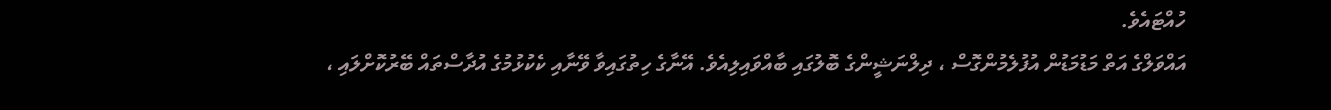ހުއްޓައެވެ.
އައްވަލްގެ އަތް މަޑުމަޑުން އުފުލެމުންގޮސް ، ދިލްނަޝީންގެ ބޮލުގައި ބާއްވައިލިއެވެ. އޭނާގެ ހިތުގައިވާ ވޭނާއި ކެކުޅުމުގެ އުދާސްތައް ބޭރުކޮށްލައި ،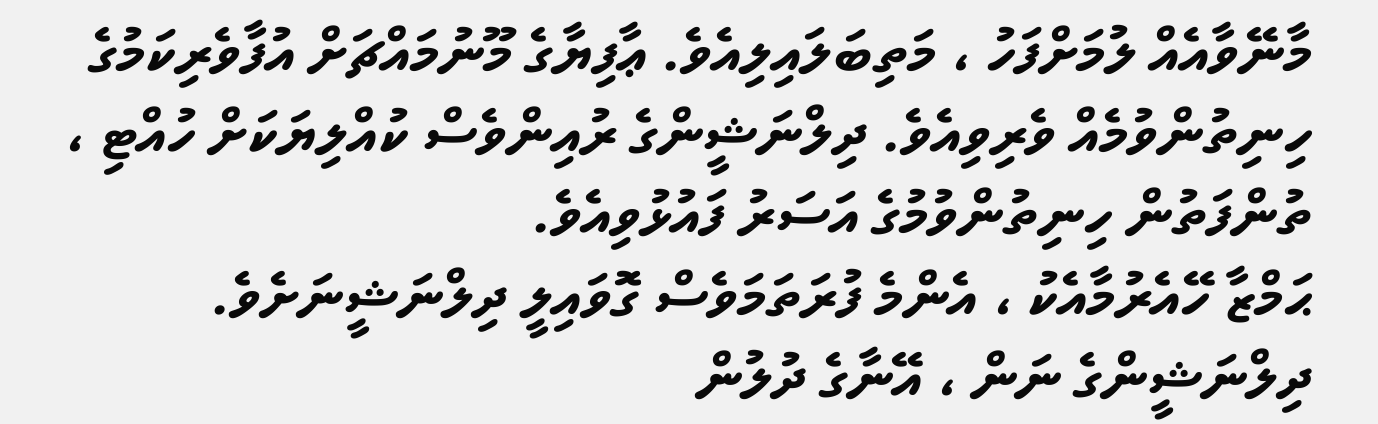މާނޭވާއެއް ލުމަށްފަހު ، މަތިބަލައިލިއެވެ. ޢާފިޔާގެ މޫނުމައްޗަށް އުފާވެރިކަމުގެ ހިނިތުންވުމެއް ވެރިވިއެވެ. ދިލްނަޝީންގެ ރުއިންވެސް ކުއްލިޔަކަށް ހުއްޓި ، ތުންފަތުން ހިނިތުންވުމުގެ އަސަރު ފައުޅުވިއެވެ.
ޙަމްޒާ ހޭއެރުމާއެކު ، އެންމެ ފުރަތަމަވެސް ގޮވައިލީ ދިލްނަޝީނަށެވެ. ދިލްނަޝީންގެ ނަން ، އޭނާގެ ދުލުން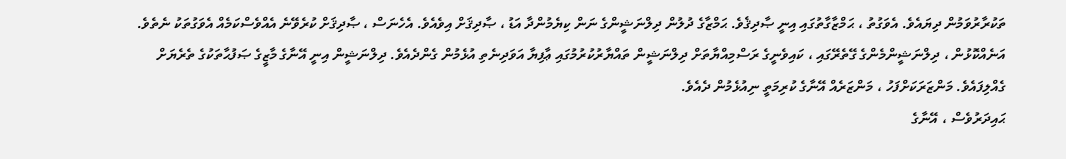ތަކުރާރުވަމުން ދިޔައެވެ. އެވަގުތު ، ޙަމްޒާގާތުގައި އިނީ ޞާދިޤެވެ. ޙަމްޒާގެ ދުލުން ދިލްނަޝީންގެ ނަން ކިޔެމުންދާ އަޑު ، ޞާދިޤަށް އިވެއެވެ. އެހެނަސް ، ޞާދިޤަށް ކުރެވޭނެ އެއްވެސްކަމެއް އެވަގުތަކު ނެތެވެ.
އަނެއްކޮޅުން ، ދިލްނަޝީންމެންގެ ގޭތެރޭގައި ، ކައިވެނީގެ ރަސްމިއްޔާތަށް ދިލްނަޝީން ތައްޔާރުކުރުމުގައި ޢާފިޔާ އަވަދިނެތި އުޅެމުން ގެންދެއެވެ. ދިލްނަޝީން އިނީ އޭނާގެ މާޒީގެ ޞަފުޙާތަކުގެ ތެރެޔަށް ގެއްލިފައެވެ. މަންޒަރަކަށްފަހު ، މަންޒަރެއް އޭނާގެ ކުރިމަތީ ނިއުޅެމުން ދެއެވެ.
ޙައިދަރުވެސް ، އޭނާގެ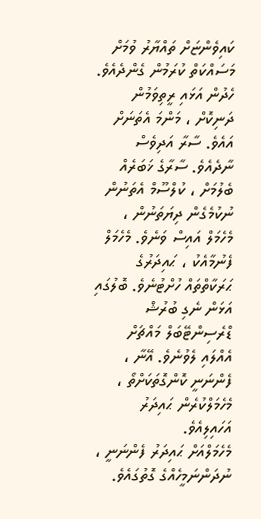ކައިވެންޏަށް ތައްޔާރު ވުމަށް މަސައްކަތް ކުރަމުން ގެންދެއެވެ. ހެދުން އަޅައި ރީތިވަމުން ދަނިކޮށް ، މަންމަ އެތަނަށް އައެވެ. ސާރާ އަދިވެސް ނާދެއެވެ. ސާރާގެ ޚަބަރެއް ބެލުމަށް ، ކުލްސޫމް އެތަނުން ނުކުމެގެން ދިޔަތަނުން ، މެހެމަލް އައިސް ވަނެވެ. މެހެމަލް ފެނުމާއެކު ، ޙައިދަރުގެ ޙަރަކާތްތައް ހުށްޓުނެވެ. ބޮލުގައި އަޅަން ނެގި ބުރުޝް ޑްރެސިންޓޭބަލް މައްޗަށް އެއްލައި ލެވުނެވެ. އޭނާ ، ފެންނަނީ ކޮންގޮތަކަށްތޯ ، މެހެމަލްކުރެން ޙައިދަރު އަހައިލިއެވެ.
މެހެމަލްއަށް ޙައިދަރު ފެންނަނީ ، ނުދަންނަމީހެއްގެ ގޮތުގައެވެ.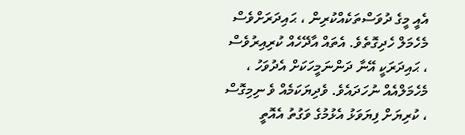އެއީ މީގެ ދުވަސްތަކެއްކުރިން ، ޙައިދަރަށްވެސް މެހެމަލް ހެދިގޮތެވެ. އެތައް އާދޭހެއް ކުރިއިރުވެސް ، ޙައިދަރަކީ އޭނާ ދަންނަމީހަކަށް އެދުވަހު ، މެހެމަލްއެއް ނުހަދައެވެ. ވެދިޔަކަމެއް ވެ ނިމިގޮސް ، ކުރިޔަށް ފިޔަވަޅު އެޅުމުގެ ވަގުތު އެއޮތީ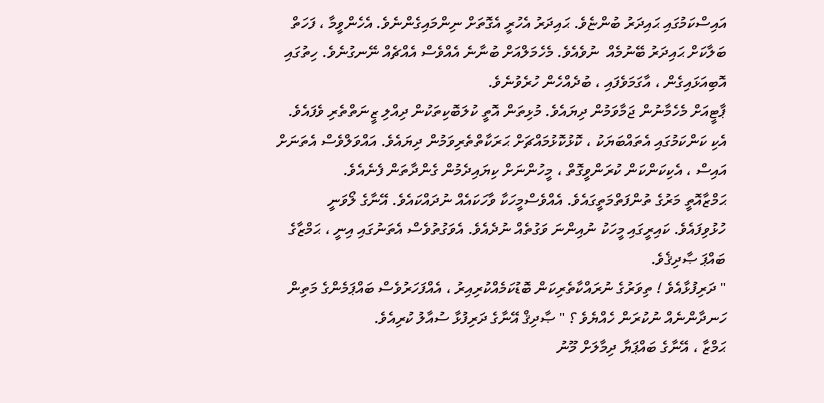އައިސްކަމުގައި ޙައިދަރު ބުންޏެވެ. ޙައިދަރު އެހުރީ އެގޮތަށް ނިންމައިގެންނެވެ. އެހެންވީމާ ، ފަހަތް ބަލާކަށް ޙައިދަރު ބޭނުމެއް  ނުވެއެވެ. މެހެމަލްއަށް ބުނާނެ އެއްވެސް އެއްޗެއް ނޭނގުނެވެ. ހިތުގައި އޮބިއަޅައިގެން ، އާގަމަވެފައި ، ބުދެއްހެން ހުރެވުނެވެ.
ޕާޓީއަށް މެހެމާނުން ޖަމާވަމުން ދިޔައެވެ. މުޅިތަން އޮތީ ކުލަބޮކިތަކުން ދިއްލި ޒީނަތްތެރި ވެފައެވެ. އެކި ކަންކަމުގައި އެތައްބަޔަކު ، ކޮޅުކޮޅުމައްޗަށް ޙަރަކާތްތެރިވަމުން ދިޔައެވެ. އައްވަލްވެސް އެތަނަށް އައިސް ، އެކިކަންކަން ކުރަންވީގޮތް ، މީހުންނަށް ކިޔައިދެމުން ގެންދާތަން ފެނެއެވެ.
ޙަމްޒާއޮތީ މަރުގެ ތުންފަތްމަތީގައެވެ. އެއްވެސްމީހަކާ ވާހަކައެއް ނުދައްކައެވެ. އޭނާގެ ލޯވަނީ ހުޅުވިފައެވެ. ކައިރީގައި މީހަކު ނުއިންނަ ވަގުތެއް ނުދެއެވެ. އެވަގުތުވެސް އެތަނުގައި އިނީ ، ޙަމްޒާގެ ބައްޕަ ޞާދިޤެވެ.
" ދަރިފުޅާއެވެ ! ތިވަރުގެ ނުރައްކާތެރިކަން ބޮޑުކަމެއްކުރިއިރު ، އެއްފަހަރުވެސް ބައްޕަމެންގެ މަތިން ހަނދާންނެއް ނުކުރަން ހެއްޔެވެ ؟ " ޞާދިޤް އޭނާގެ ދަރިފުޅާ ސުއާލު ކުރިއެވެ.
ޙަމްޒާ ، އޭނާގެ ބައްޕަޔާ ދިމާލަށް މޫނު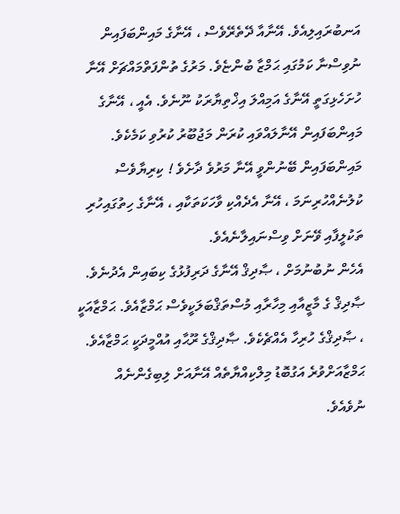އަނބުރައިލިއެވެ. އޭނާއާ ދޭތެރޭވެސް ، އޭނާގެ މައިންބަފައިން ނުވިސްނާ ކަމުގައި ޙަމްޒާ ބުންޏެވެ. މަރުގެ ތުންފަތްމައްޗަށް އޭނާ ހުށަހެޅިގަތީ އޭނާގެ އަމިއްލަ އިޚްތިޔާރަކު ނޫނެވެ. އެއީ ، އޭނާގެ މައިންބަފައިން އޭނާލައްވައި ކުރަން މަޖުބޫރު ކުރުވި ކަމެކެވެ. މައިންބަފައިން ބޭނުންވީ އޭނާ މަރުވެ ދާށެވެ ! ކިރިޔާވެސް ކުލުނެއްހުރިނަމަ ، އޭނާ އެދެއްކި ވާހަކަތަކާއި ، އޭނާގެ ހިތުގައިހުރި ތަކުލީފާއި ވޭނަށް ވިސްނައިލާނެއެވެ.
އެހެން ނުބުނުމަށް ، ޞާދިޤް އޭނާގެ ދަރިފުޅުގެ ކިބައިން އެދުނެވެ. ޞާދިޤް ގެ މާޒީއާއި މިހާރާއި މުސްތަޤްބަލަކީވެސް ޙަމްޒާއެވެ. ޙަމްޒާއަކީ ، ޞާދިޤްގެ ހުރިހާ އެއްޗެކެވެ. ޞާދިޤްގެ ރޫޙާއި އުއްމީދަކީ ޙަމްޒާއެވެ. ޙަމްޒާއަށްވުރެ އަގުބޮޑު މިލްކިއްޔާތެއް އޭނާއަށް ލިބިގެންނެއް ނުވެއެވެ.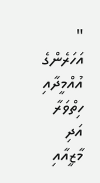" އަހަރެންގެ އުއްމީދާއި ހިތްވަރާ އަދި މާޒީއާއި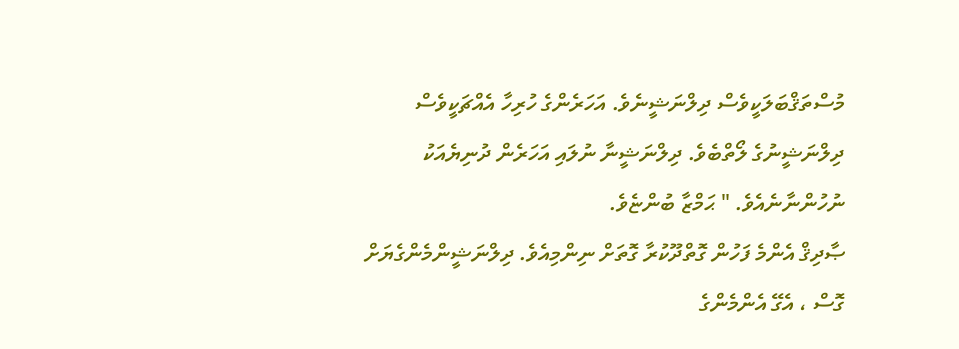މުސްތަޤްބަލަކީވެސް ދިލްނަޝީނެވެ. އަހަރެންގެ ހުރިހާ އެއްޗަކީވެސް ދިލްނަޝީނުގެ ލޯތްބެވެ. ދިލްނަޝީނާ ނުލައި އަހަރެން ދުނިޔެއަކު ނުހުންނާނެއެވެ. " ޙަމްޒާ ބުންޏެވެ.
ޞާދިޤް އެންމެ ފަހުން ގޮތްދޫކުރާ ގޮތަށް ނިންމިއެވެ. ދިލްނަޝީންމެންގެޔަށް ގޮސް ، އެގޭ އެންމެންގެ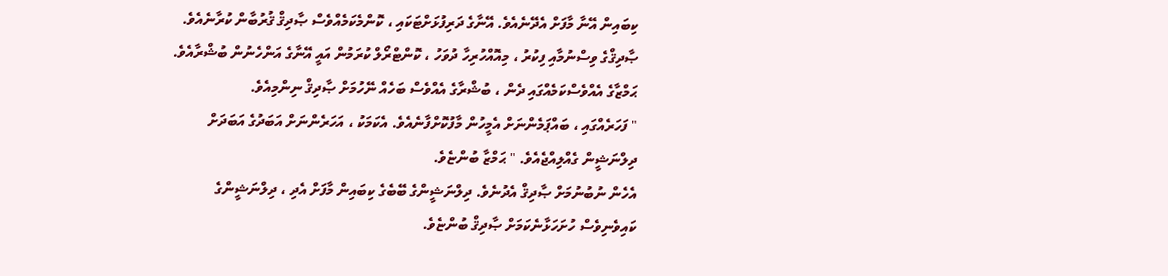ކިބައިން އޭނާ މާފަށް އެދޭނެއެވެ. އޭނާގެ ދަރިފުޅަށްޓަކައި ، ކޮންމެކަމެއްވެސް ޞާދިޤް ޤުރުބާން ކުރާނެއެވެ. ޞާދިޤްގެ ވިސްނުމާއި ފިކުރު ، މިއޮއްހުރިހާ ދުވަހު ، ކޮންޓްރޯލް ކުރަމުން އައީ އޭނާގެ އަންހެނުން ބުޝްރާއެވެ. ޙަމްޒާގެ އެއްވެސްކަމެއްގައި ދެން ، ބުޝްރާގެ އެއްވެސް ބަހެއް ނޭހުމަށް ޞާދިޤް ނިންމިއެވެ.
" ފަހަރެއްގައި ، ބައްޕަމެންނަށް އެމީހުން މާފުކޮށްފާނެއެވެ. އެކަމަކު ، އަހަރެންނަށް އަބަދުގެ އަބަދަށް ދިލްނަޝީން ގެއްލިއްޖެއެވެ. " ޙަމްޒާ ބުންޏެވެ.
އެހެން ނުބުނުމަށް ޞާދިޤް އެދުނެވެ. ދިލްނަޝީންގެ ބޭބެގެ ކިބައިން މާފަށް އެދި ، ދިލްނަޝީންގެ ކައިވެނިވެސް ހުށަހަޅާނެކަމަށް ޞާދިޤް ބުންޏެވެ.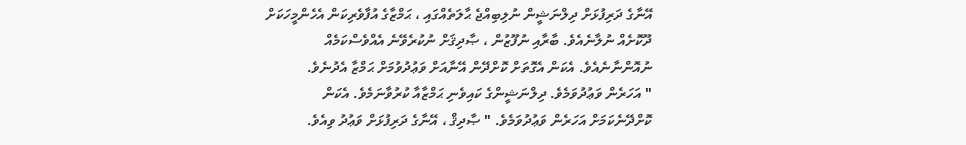އޭނާގެ ދަރިފުޅަށް ދިލްނަޝީން ނުލިބިއްޖެ ޙާލަތެއްގައި ، ޙަމްޒާގެ އުފާވެރިކަން އެހެންމީހަކަށް ދޫކޮށެއް ނުލާނެއެވެ. ބާރާއި ނުފޫޒުން ، ޞާދިޤަށް ނުކުރެވޭނެ އެއްވެސްކަމެއް ނުއޮންނާނެއެވެ. އެކަން އެގޮތަށް ކޮށްދޭން އޭނާއަށް ވަޢުދުވުމަށް ޙަމްޒާ އެދުނެވެ.
" އަހަރެން ވަޢުދުވަމެވެ. ދިލްނަޝީންގެ ކައިވެނި ޙަމްޒާއާ ކުރުވާނަމެވެ. އެކަން ކޮށްދޭނެކަމަށް އަހަރެން ވަޢުދުވަމެވެ. " ޞާދިޤް ، އޭނާގެ ދަރިފުޅަށް ވަޢުދު ވިއެވެ.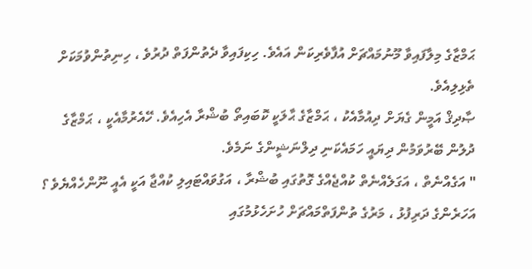ޙަމްޒާގެ މިލާފައިވާ މޫނުމައްޗަށް އުފާވެރިކަން އައެވެ. ހިކިފައިވާ ދެތުންފަތް ދުރުވެ ، ހިނިތުންވުމަކަށް ތެޅިލިއެވެ.
ޞާދިޤް އަމީން ގެޔަށް ދިއުމާއެކު ، ޙަމްޒާގެ ޙާލަކީ ކޮބައިތޯ ބުޝްރާ އެހިއެވެ. ހޭއެރުމާއެކީ ، ޙަމްޒާގެ ދުލުން ބޭރުވަމުން ދިޔައީ ހަމައެކަނި ދިލްނަޝީންގެ ނަމެވެ.
" އަގެއްނެތް ، އަގަލެއްނެތް ކުއްޖެއްގެ ގޮތުގައި ބުޝްރާ ، އަގުވައްޓައިލި ކުއްޖާ އަކީ އެއީ ނޫންހެއްޔެވެ ؟  އަހަރެންގެ ދަރިފުޅު ، މަރުގެ ތުންފަތްމައްޗަށް ހުށަހެޅުމުގައި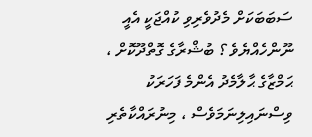ސަބަބަކަށް މެދުވެރިވި ކުއްޖަކީ އެއީ ނޫންހެއްޔެވެ ؟ ބުޝްރާގެ ގޮތްދޫކޮށް ، ޙަމްޒާގެ ޙާލާމެދު އެންމެ ފަހަރަކު ވިސްނައިލިނަމަވެސް ، މިނުރައްކާތެރި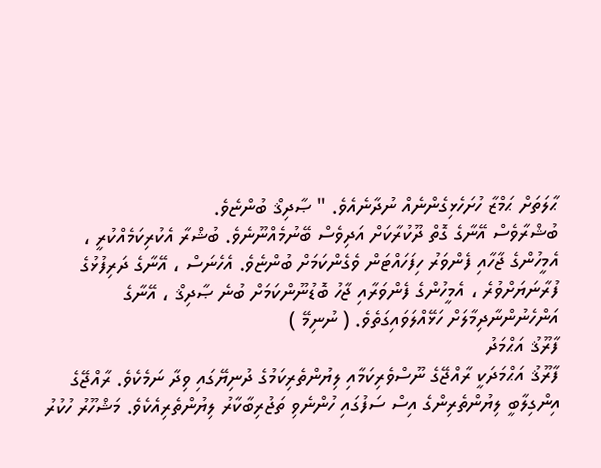ޙާލަތަށް ޙަމްޒާ ހުށަހެޅިގެންނެއް ނުދާނެއެވެ. " ޞާދިޤް ބުންޏެވެ.
ބުޝްރާވެސް އޭނާގެ ގޮތް ދޫކުރާކަށް އަދިވެސް ބޭނުމެއްނޫނެވެ. ބުޝްރާ އެކުރިކަމެއްކުރީ ، އެމީހުންގެ ޖާހާއި ފެންވަރު ހިފަހައްޓަން ވެގެންކަމަށް ބުންޏެވެ. އެހެނަސް ، އޭނާގެ ދަރިފުޅުގެ ފުރާނަޔަށްވުރެ ، އެމީހުންގެ ފެންވަރާއި ޖާހު ބޮޑުނޫންކަމަށް ބުނެ ޞާދިޤް ، އޭނާގެ އަންހެނުންނާދިމާލަށް ހަޅޭއްލަވައިގަތެވެ. ( ނުނިމޭ )
ފާރޫޤު އަޙްމަދު
ފާރޫޤު އަޙްމަދަކީ ރާއްޖޭގެ ނޫސްވެރިކަމާއި ލިޔުންތެރިކަމުގެ ދުނިޔޭގައި ވިދާ ނަމެކެވެ. ރާއްޖޭގެ އިންގިލާބީ ލިޔުންތެރިންގެ އިސް ސަފުގައި ހުންނެވި ތަޖުރިބާކާރު ލިޔުންތެރިއެކެވެ. މަޝްހޫރު ހުކުރު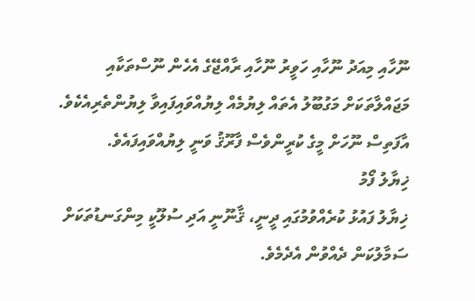ނޫހާއި މިއަދު ނޫހާއި ހަވީރު ނޫހާއި ރާއްޖޭގެ އެހެން ނޫސްތަކާއި މަޖައްލާތަކަށް މަގުބޫލު އެތައް ލިޔުމެއް ލިޔުއްވައިފައިވާ ލިޔުންތެރިއެކެވެ. އާފަތިސް ނޫހަށް މީގެ ކުރީންވެސް ފާރޫޤު ވަނީ ލިޔުއްވައިފައެވެ.
ޚިޔާލު ފޯމު
ޚިޔާލު ފައުޅު ކުރެއްވުމުގައި ދީނީ، ޤާނޫނީ އަދި ސުލޫކީ މިންގަނޑުތަކަށް ސަމާލުކަން ދެއްވުން އެދެމެވެ.